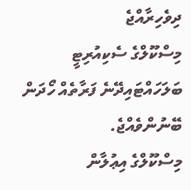ދިވެހިރާއްޖެ
މިސްކޫލްގެ ސެކިއުރިޓީ ބަލަހައްޓައިދޭނެ ފަރާތެއް ހޯދަން ބޭނުންވެއްޖެ.
މިސްކޫލްގެ އިޢުލާން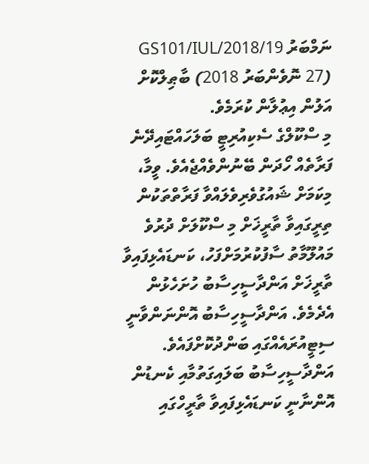ނަމްބަރު GS101/IUL/2018/19 (27 ނޮވެންބަރު 2018) ބާޠިލްކޮށް އަލުން އިޢުލާން ކުރަމެވެ.
މި ސްކޫލްގެ ސެކިއުރިޓީ ބަލަހައްޓައިދޭނެ ފަރާތެއް ހޯދަން ބޭނުންވެއްޖެއެވެ. ވީމާ، މިކަމަށް ޝައުގުވެރިވެލައްވާ ފަރާތްތަކުން ތިރީގައިވާ ތާރީޚަށް މި ސްކޫލަށް ދުރުވެ މައުލޫމާތު ސާފުކުރުމަށްފަހު، ކަނޑައެޅިފައިވާ ތާރީޚަށް އަންދާސީހިސާބު ހުށަހެޅުން އެދެމެވެ. އަންދާސީހިސާބު އޮންނަންވާނީ ސިޓީއުރައެއްގައި ބަންދުކޮށްފައެވެ. އަންދާސީހިސާބު ބަލައިގަތުމާއި ކެނޑުން އޮންނާނީ ކަނޑައެޅިފައިވާ ތާރީހްގައި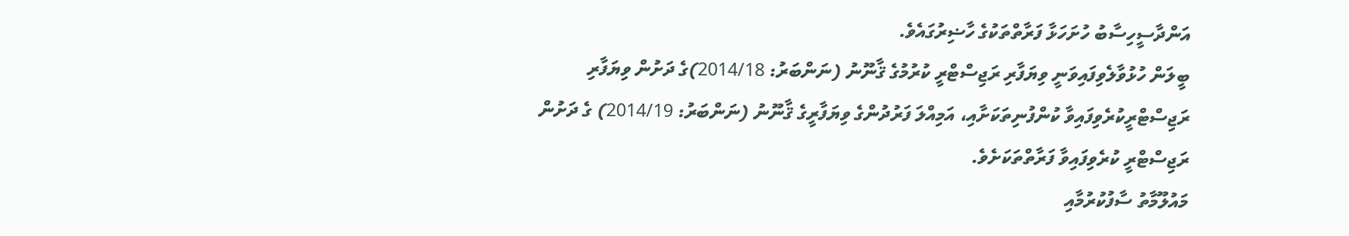އަންދާސީހިސާބު ހުށަހަޅާ ފަރާތްތަކުގެ ހާޟިރުގައެވެ.
ބީލަން ހުޅުވާލެވިފައިވަނީ ވިޔަފާރި ރަޖިސްޓްރީ ކުރުމުގެ ޤާނޫނު (ނަންބަރު: 2014/18)ގެ ދަށުން ވިޔަފާރި ރަޖިސްޓްރީކުރެވިފައިވާ ކުންފުނިތަކަށާއި، އަމިއްލަ ފަރުދުންގެ ވިޔަފާރީގެ ޤާނޫނު (ނަންބަރު: 2014/19) ގެ ދަށުން ރަޖިސްޓްރީ ކުރެވިފައިވާ ފަރާތްތަކަށެވެ.
މައުލޫމާތު ސާފުކުރުމާއި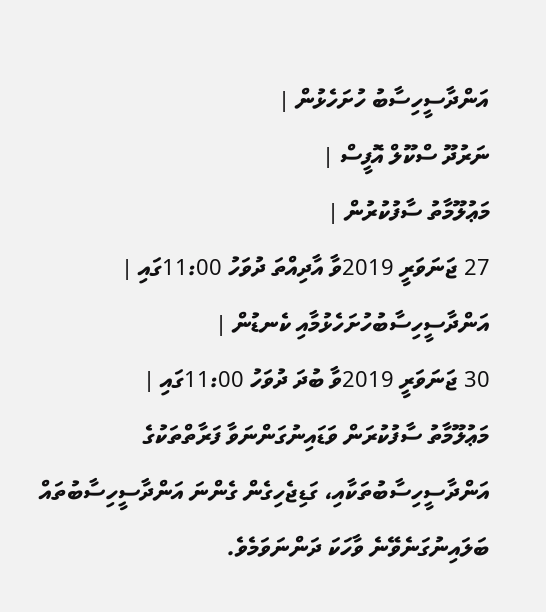އަންދާސީހިސާބު ހުށަހެޅުން |
ނަރުދޫ ސްކޫލް އޮފީސް |
މަޢުލޫމާތު ސާފުކުރުން |
27 ޖަނަވަރީ 2019ވާ އާދިއްތަ ދުވަހު 11:00ގައި |
އަންދާސީހިސާބުހުށަހެޅުމާއި ކެނޑުން |
30 ޖަނަވަރީ 2019ވާ ބުދަ ދުވަހު 11:00ގައި |
މަޢުލޫމާތު ސާފުކުރަން ވަޑައިނުގަންނަވާ ފަރާތްތަކުގެ އަންދާސީހިސާބުތަކާއި، ގަޑިޖެހިގެން ގެންނަ އަންދާސީހިސާބުތައް ބަލައިނުގަނެވޭނެ ވާހަކަ ދަންނަވަމެވެ.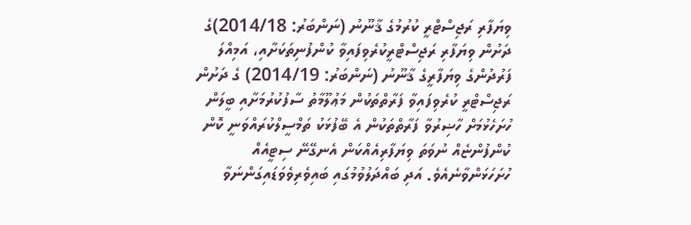ވިޔަފާރި ރަޖިސްޓްރީ ކުރުމުގެ ޤާނޫނު (ނަންބަރު: 2014/18)ގެ ދަށުން ވިޔަފާރި ރަޖިސްޓްރީކުރެވިފައިވާ ކުންފުނިތަކަށާއި، އަމިއްލަ ފަރުދުންގެ ވިޔަފާރީގެ ޤާނޫނު (ނަންބަރު: 2014/19) ގެ ދަށުން ރަޖިސްޓްރީ ކުރެވިފައިވާ ފަރާތްތަކުން މަޢުލޫމާތު ސާފުކުރުމަށާއި ބީލަން ހުށަހެޅުމަށް ހާޟިރުވާ ފަރާތްތަކުން އެ ބޭފުޅަކު ތަމްސީލްކުރައްވަނީ ކޮން ކުންފުންޏެއް ނުވަތަ ވިޔަފާރިއެއްކަން އެނގޭނޭ ސިޓީއެއް ހުށަހަޅަންވާނެއެވެ. އަދި ބައްދަލުވުމުގައި ބައިވެރިވެވަޑައިގަންނަވާ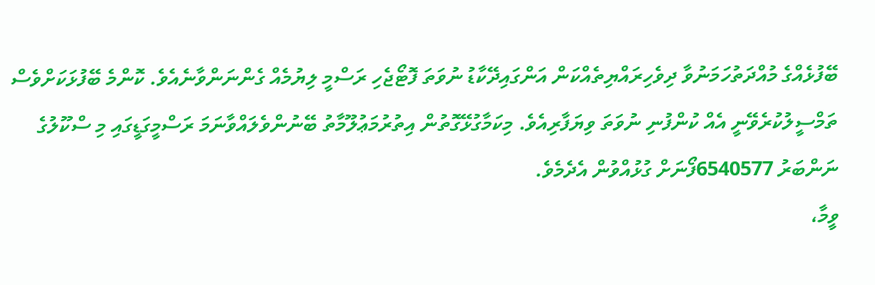ބޭފުޅެއްގެ މުއްދަތުހަމަނުވާ ދިވެހިރައްޔިތެއްކަން އަންގައިދޭކާޑު ނުވަތަ ފޮޓޯޖެހި ރަސްމީ ލިޔުމެއް ގެންނަންވާނެއެވެ. ކޮންމެ ބޭފުޅަކަށްވެސް ތަމްސީލުކުރެވޭނީ އެއް ކުންފުނި ނުވަތަ ވިޔަފާރިއެވެ. މިކަމާގުޅޭގޮތުން އިތުރުމަޢުލޫމާތު ބޭނުންވެލައްވާނަމަ ރަސްމީގަޑީގައި މި ސްކޫލުގެ ނަންބަރު 6540577ފޯނަށް ގުޅުއްވުން އެދެމެވެ.
ވީމާ،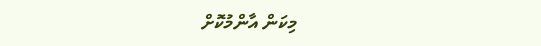މިކަން އާންމުކޮށް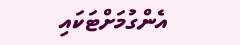އެންގުމަށްޓަކައި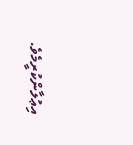އިޢުލާންކުރީމެވެ.